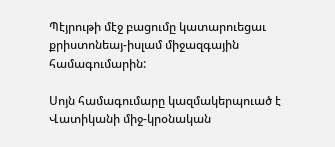Պէյրութի մէջ բացումը կատարուեցաւ քրիստոնեայ-իսլամ միջազգային համագումարին:

Սոյն համագումարը կազմակերպուած է Վատիկանի միջ-կրօնական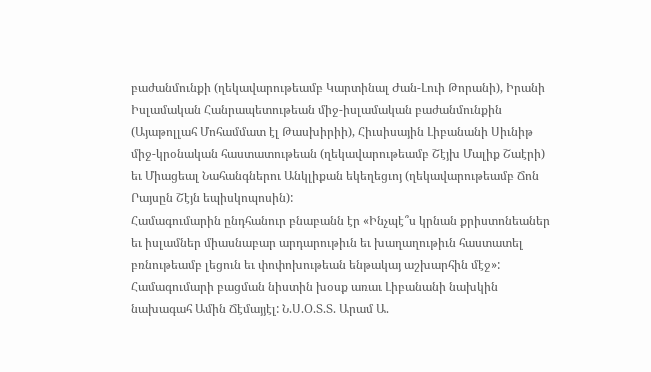բաժանմունքի (ղեկավարութեամբ Կարտինալ Ժան-Լուի Թորանի), Իրանի Իսլամական Հանրապետութեան միջ-իսլամական բաժանմունքին (Այաթոլլահ Մոհամմատ էլ Թասխիրիի), Հիւսիսային Լիբանանի Սիւնիթ միջ-կրօնական հաստատութեան (ղեկավարութեամբ Շէյխ Մալիք Շաէրի) եւ Միացեալ Նահանգներու Անկլիքան եկեղեցւոյ (ղեկավարութեամբ Ճոն Րայսըն Շէյն եպիսկոպոսին):
Համագումարին ընդհանուր բնաբանն էր «Ինչպէ՞ս կրնան քրիստոնեաներ եւ իսլամներ միասնաբար արդարութիւն եւ խաղաղութիւն հաստատել բռնութեամբ լեցուն եւ փոփոխութեան ենթակայ աշխարհին մէջ»: Համագումարի բացման նիստին խօսք առաւ Լիբանանի նախկին նախագահ Ամին Ճէմայյէլ: Ն.Ս.Օ.Տ.Տ. Արամ Ա.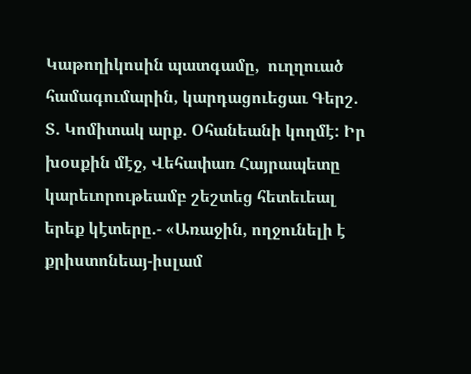Կաթողիկոսին պատգամը,  ուղղուած համագումարին, կարդացուեցաւ Գերշ. Տ. Կոմիտակ արք. Օհանեանի կողմէ: Իր խօսքին մէջ, Վեհափառ Հայրապետը կարեւորութեամբ շեշտեց հետեւեալ երեք կէտերը.- «Առաջին, ողջունելի է քրիստոնեայ-իսլամ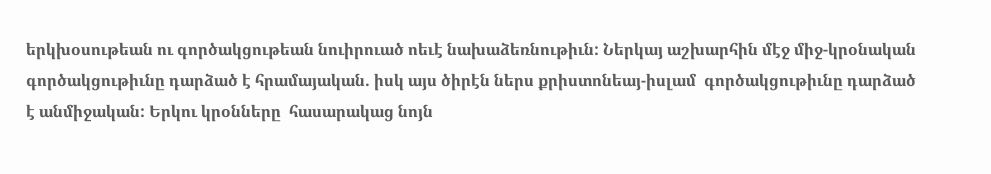երկխօսութեան ու գործակցութեան նուիրուած ոեւէ նախաձեռնութիւն: Ներկայ աշխարհին մէջ միջ-կրօնական գործակցութիւնը դարձած է հրամայական. իսկ այս ծիրէն ներս քրիստոնեայ-իսլամ  գործակցութիւնը դարձած է անմիջական: Երկու կրօնները  հասարակաց նոյն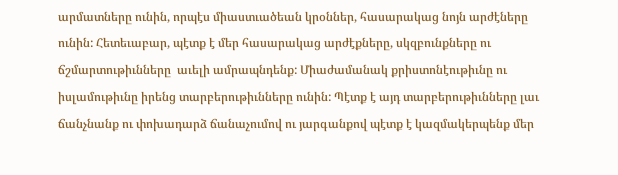արմատները ունին, որպէս միաստւածեան կրօններ, հասարակաց նոյն արժէները ունին: Հետեւաբար, պէտք է մեր հասարակաց արժէքները, սկզբունքները ու ճշմարտութիւնները  աւելի ամրապնդենք: Միաժամանակ քրիստոնէութիւնը ու իսլամութիւնը իրենց տարբերութիւնները ունին: Պէտք է այդ տարբերութիւնները լաւ ճանչնանք ու փոխադարձ ճանաչումով ու յարգանքով պէտք է կազմակերպենք մեր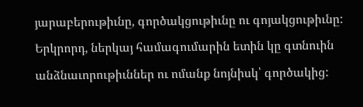յարաբերութիւնը, գործակցութիւնը ու գոյակցութիւնը:
Երկրորդ, ներկայ համագումարին ետին կը գտնուին անձնաւորութիւններ ու ոմանք նոյնիսկ՝ գործակից: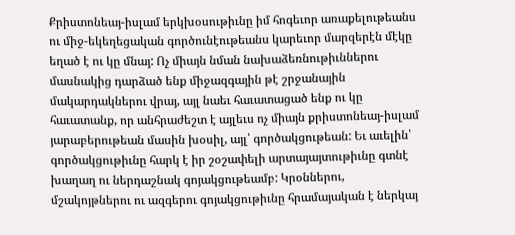Քրիստոնեայ-իսլամ երկխօսութիւնը իմ հոգեւոր առաքելութեանս ու միջ-եկեղեցական գործունէութեանս կարեւոր մարզերէն մէկը եղած է ու կը մնայ: Ոչ միայն նման նախաձեռնութիւններու մասնակից դարձած ենք միջազգային թէ շրջանային մակարդակներու վրայ, այլ նաեւ հաւատացած ենք ու կը հաւատանք, որ անհրաժեշտ է այլեւս ոչ միայն քրիստոնեայ-իսլամ յարաբերութեան մասին խօսիլ, այլ՝ գործակցութեան: Եւ աւելին՝ գործակցութիւնը հարկ է իր շօշափելի արտայայտութիւնը գտնէ խաղաղ ու ներդաշնակ գոյակցութեամբ: Կրօններու, մշակոյթներու ու ազգերու գոյակցութիւնը հրամայական է ներկայ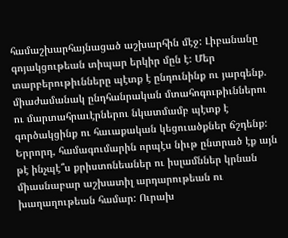համաշխարհայնացած աշխարհին մէջ: Լիբանանը գոյակցութեան տիպար երկիր մըն է: Մեր տարբերութիւնները պէտք է ընդունինք ու յարգենք. միաժամանակ ընդհանրական մտահոգութիւններու ու մարտահրաւէրներու նկատմամբ պէտք է գործակցինք ու հաւաքական կեցուածքներ ճշդենք:
Երրորդ, համագումարին որպէս նիւթ ընտրած էք այն թէ ինչպէ՞ս քրիստոնեաներ ու իսլամններ կրնան միասնաբար աշխատիլ արդարութեան ու խաղաղութեան համար: Ուրախ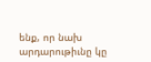ենք, որ նախ արդարութիւնը կը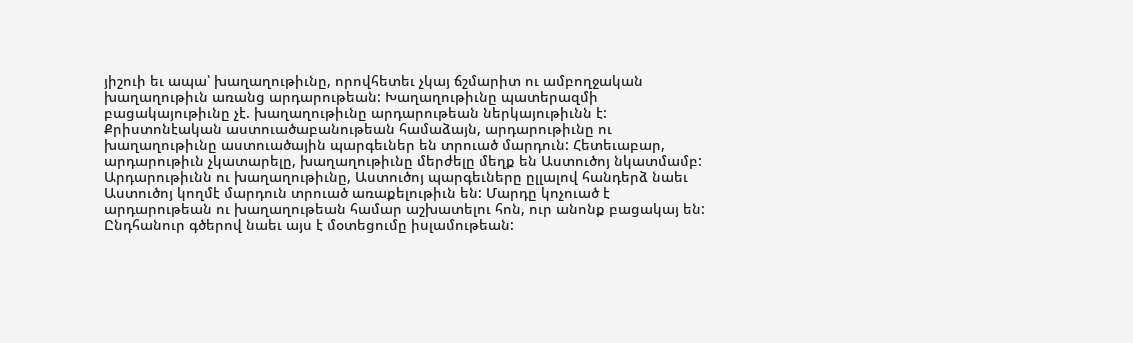յիշուի եւ ապա՝ խաղաղութիւնը, որովհետեւ չկայ ճշմարիտ ու ամբողջական խաղաղութիւն առանց արդարութեան: Խաղաղութիւնը պատերազմի բացակայութիւնը չէ. խաղաղութիւնը արդարութեան ներկայութիւնն է: Քրիստոնէական աստուածաբանութեան համաձայն, արդարութիւնը ու խաղաղութիւնը աստուածային պարգեւներ են տրուած մարդուն: Հետեւաբար, արդարութիւն չկատարելը, խաղաղութիւնը մերժելը մեղք են Աստուծոյ նկատմամբ: Արդարութիւնն ու խաղաղութիւնը, Աստուծոյ պարգեւները ըլլալով հանդերձ նաեւ Աստուծոյ կողմէ մարդուն տրուած առաքելութիւն են: Մարդը կոչուած է արդարութեան ու խաղաղութեան համար աշխատելու հոն, ուր անոնք բացակայ են: Ընդհանուր գծերով նաեւ այս է մօտեցումը իսլամութեան: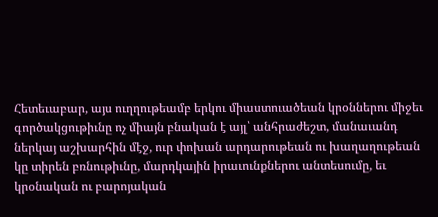Հետեւաբար, այս ուղղութեամբ երկու միաստուածեան կրօններու միջեւ գործակցութիւնը ոչ միայն բնական է այլ՝ անհրաժեշտ, մանաւանդ ներկայ աշխարհին մէջ, ուր փոխան արդարութեան ու խաղաղութեան կը տիրեն բռնութիւնը, մարդկային իրաւունքներու անտեսումը, եւ կրօնական ու բարոյական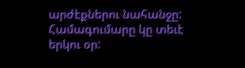արժէքներու նահանջը:
Համագումարը կը տեւէ երկու օր: